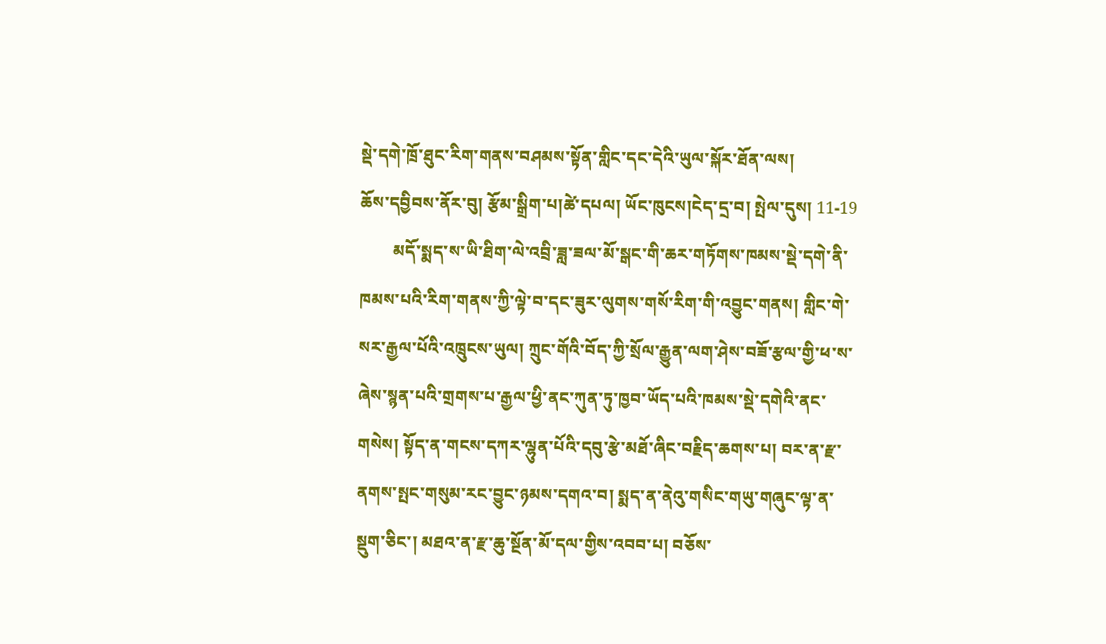སྡེ་དགེ་ཁྲོ་ཐུང་རིག་གནས་བཤམས་སྟོན་གླིང་དང་དེའི་ཡུལ་སྐོར་ཐོན་ལས།
ཆོས་དབྱིབས་ནོར་བུ། རྩོམ་སྒྲིག་པ།ཚེ་དཔལ། ཡོང་ཁུངས།ངེད་དྲ་བ། སྤེལ་དུས། 11-19
        མདོ་སྨད་ས་ཡི་ཐིག་ལེ་འབྲི་ཟླ་ཟལ་མོ་སྒང་གི་ཆར་གཏོགས་ཁམས་སྡེ་དགེ་ནི་ཁམས་པའི་རིག་གནས་ཀྱི་ལྟེ་བ་དང་ཟུར་ལུགས་གསོ་རིག་གི་འབྱུང་གནས། གླིང་གེ་སར་རྒྱལ་པོའི་འཁྲུངས་ཡུལ། ཀྲུང་གོའི་བོད་ཀྱི་སྲོལ་རྒྱུན་ལག་ཤེས་བཟོ་རྩལ་གྱི་ཕ་ས་ཞེས་སྙན་པའི་གྲགས་པ་རྒྱལ་ཕྱི་ནང་ཀུན་ཏུ་ཁྱབ་ཡོད་པའི་ཁམས་སྡེ་དགེའི་ནང་གསེས། སྟོད་ན་གངས་དཀར་ལྷུན་པོའི་དབུ་རྩེ་མཐོ་ཞིང་བརྗིད་ཆགས་པ། བར་ན་རྫ་ནགས་སྤང་གསུམ་རང་བྱུང་ཉམས་དགའ་བ། སྨད་ན་ནེའུ་གསིང་གཡུ་གཞུང་ལྟ་ན་སྡུག་ཅིང་། མཐའ་ན་རྫ་ཆུ་སྔོན་མོ་དལ་གྱིས་འབབ་པ། བཅོས་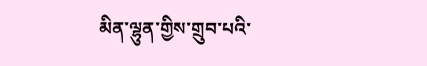མིན་ལྷུན་གྱིས་གྲུབ་པའི་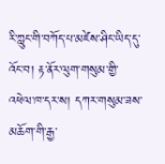རི་ཀླུང་གི་བཀོད་པ་མཛེས་ཤིང་ཡིད་དུ་འོང་བ། རྟ་ནོར་ལུག་གསུམ་གྱི་འཕེལ་ཁ་དར་ས། དཀར་གསུམ་ཟས་མཆོག་གི་རྒྱ་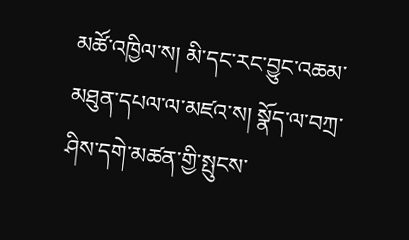མཚོ་འཁྱིལ་ས། མི་དང་རང་བྱུང་འཆམ་མཐུན་དཔལ་ལ་མཛའ་ས། སྣོད་ལ་བཀྲ་ཤིས་དགེ་མཚན་གྱི་སྤུངས་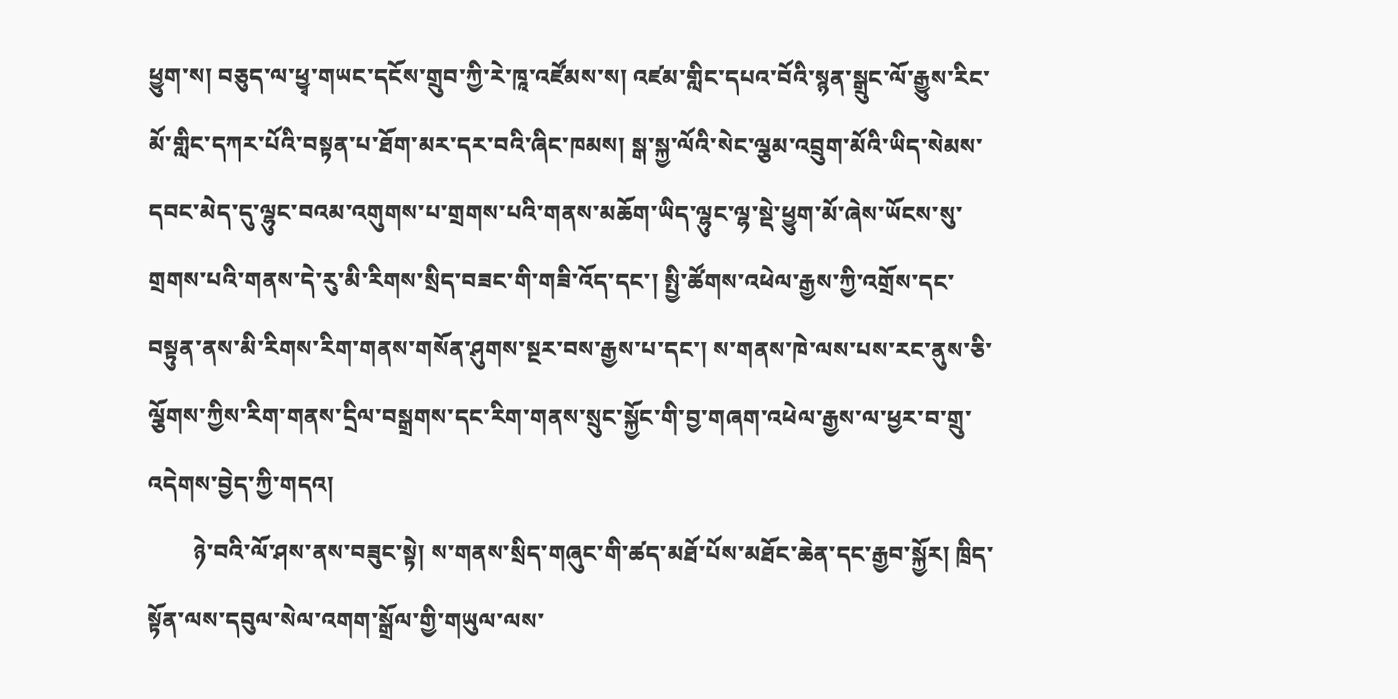ཕྱུག་ས། བཅུད་ལ་ཕྱྭ་གཡང་དངོས་གྲུབ་ཀྱི་རེ་ཁཱ་འཛོམས་ས། འཛམ་གླིང་དཔའ་བོའི་སྙན་སྒྲུང་ལོ་རྒྱུས་རིང་མོ་གླིང་དཀར་པོའི་བསྟན་པ་ཐོག་མར་དར་བའི་ཞིང་ཁམས། སྒ་སྐྱ་ལོའི་སེང་ལྕམ་འབྲུག་མོའི་ཡིད་སེམས་དབང་མེད་དུ་ལྷུང་བའམ་འགུགས་པ་གྲགས་པའི་གནས་མཆོག་ཡིད་ལྷུང་ལྷ་སྡེ་ཕྱུག་མོ་ཞེས་ཡོངས་སུ་གྲགས་པའི་གནས་དེ་རུ་མི་རིགས་སྲིད་བཟང་གི་གཟི་འོད་དང་། སྤྱི་ཚོགས་འཕེལ་རྒྱས་ཀྱི་འགྲོས་དང་བསྟུན་ནས་མི་རིགས་རིག་གནས་གསོན་ཤུགས་སྔར་བས་རྒྱས་པ་དང་། ས་གནས་ཁེ་ལས་པས་རང་ནུས་ཅི་ལྕོགས་ཀྱིས་རིག་གནས་དྲིལ་བསྒྲགས་དང་རིག་གནས་སྲུང་སྐྱོང་གི་བྱ་གཞག་འཕེལ་རྒྱས་ལ་ཕྱར་བ་གྲུ་འདེགས་བྱེད་ཀྱི་གདའ།
        ཉེ་བའི་ལོ་ཤས་ནས་བཟུང་སྟེ། ས་གནས་སྲིད་གཞུང་གི་ཚད་མཐོ་པོས་མཐོང་ཆེན་དང་རྒྱབ་སྐྱོར། ཁྲིད་སྟོན་ལས་དབུལ་སེལ་འགག་སྒྲོལ་གྱི་གཡུལ་ལས་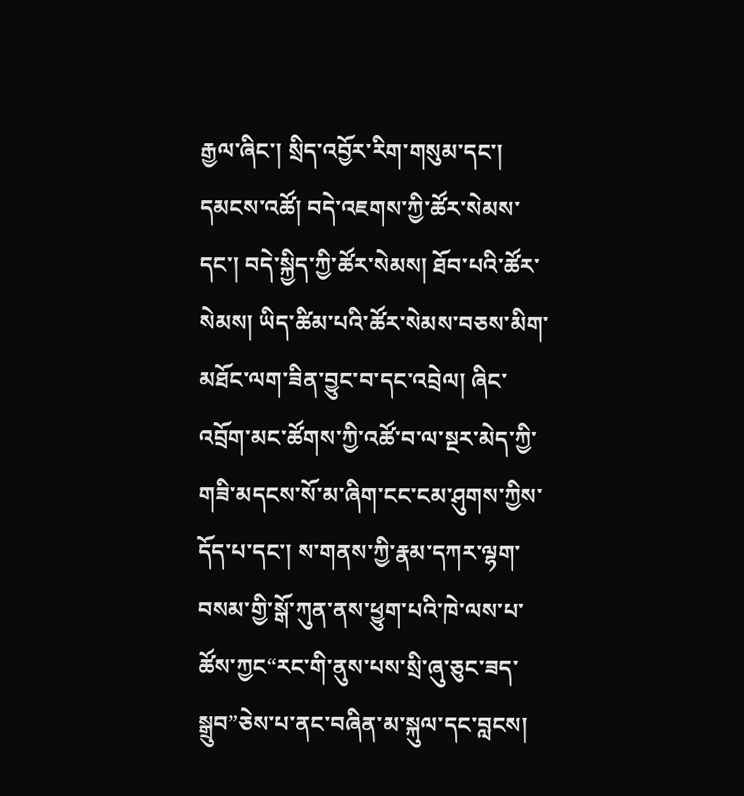རྒྱལ་ཞིང་། སྲིད་འབྱོར་རིག་གསུམ་དང་། དམངས་འཚོ། བདེ་འཇགས་ཀྱི་ཚོར་སེམས་དང་། བདེ་སྐྱིད་ཀྱི་ཚོར་སེམས། ཐོབ་པའི་ཚོར་སེམས། ཡིད་ཚིམ་པའི་ཚོར་སེམས་བཅས་མིག་མཐོང་ལག་ཟིན་བྱུང་བ་དང་འབྲེལ། ཞིང་འབྲོག་མང་ཚོགས་ཀྱི་འཚོ་བ་ལ་སྔར་མེད་ཀྱི་གཟི་མདངས་སོ་མ་ཞིག་ངང་ངམ་ཤུགས་ཀྱིས་དོད་པ་དང་། ས་གནས་ཀྱི་རྣམ་དཀར་ལྷག་བསམ་གྱི་སྒོ་ཀུན་ནས་ཕྱུག་པའི་ཁེ་ལས་པ་ཚོས་ཀྱང“རང་གི་ནུས་པས་སྲི་ཞུ་ཅུང་ཟད་སྒྲུབ”ཅེས་པ་ནང་བཞིན་མ་སྐུལ་དང་བླངས།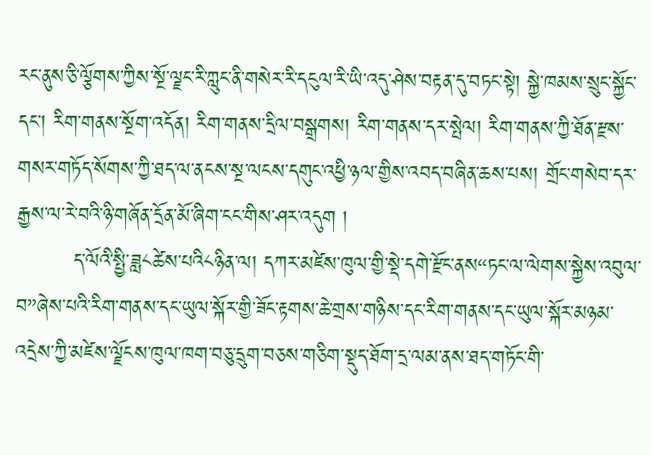རང་ནུས་ཅི་ལྕོགས་ཀྱིས་སྔོ་ལྗང་རི་ཀླུང་ནི་གསེར་རི་དངུལ་རི་ཡི་འདུ་ཤེས་བརྟན་དུ་བཏང་སྟེ། སྐྱེ་ཁམས་སྲུང་སྐྱོང་དང་། རིག་གནས་སྔོག་འདོན། རིག་གནས་དྲིལ་བསྒྲགས། རིག་གནས་དར་སྤེལ། རིག་གནས་ཀྱི་ཐོན་རྫས་གསར་གཏོད་སོགས་ཀྱི་ཐད་ལ་ནངས་སྔ་ལངས་དགུང་འཕྱི་ཉལ་གྱིས་འབད་བཞིན་ཆས་པས། གྲོང་གསེབ་དར་རྒྱས་ལ་རེ་བའི་ཉི་གཞོན་དྲོན་མོ་ཞིག་ངང་གིས་ཤར་འདུག །
        ད་ལོའི་སྤྱི་ཟླ༨ཚེས་པའི༨ཉིན་ལ། དཀར་མཛེས་ཁུལ་གྱི་སྡེ་དགེ་རྫོང་ནས“ཏང་ལ་ལེགས་སྐྱེས་འབུལ་བ”ཞེས་པའི་རིག་གནས་དང་ཡུལ་སྐོར་གྱི་ཟོང་རྟགས་ཆེ་གྲས་གཉིས་དང་རིག་གནས་དང་ཡུལ་སྐོར་མཉམ་འདྲེས་ཀྱི་མཛེས་ལྗོངས་ཁུལ་ཁག་བཅུ་དྲུག་བཅས་གཅིག་སྡུད་ཐོག་དྲ་ལམ་ནས་ཐད་གཏོང་གི་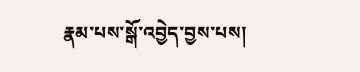རྣམ་པས་སྒོ་འབྱེད་བྱས་པས།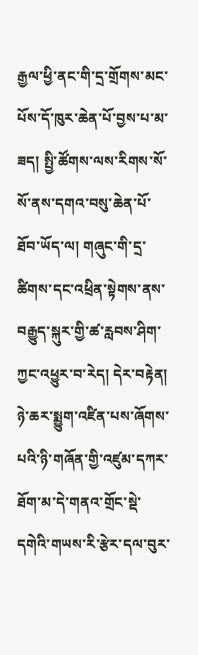རྒྱལ་ཕྱི་ནང་གི་དྲ་གྲོགས་མང་པོས་དོ་ཁུར་ཆེན་པོ་བྱས་པ་མ་ཟད། སྤྱི་ཚོགས་ལས་རིགས་སོ་སོ་ནས་དགའ་བསུ་ཆེན་པོ་ཐོབ་ཡོད་ལ། གཞུང་གི་དྲ་ཚིགས་དང་འཕྲིན་སྟེགས་ནས་བརྒྱུད་སྐུར་གྱི་ཚ་རླབས་ཤིག་ཀྱང་འཕྱུར་བ་རེད། དེར་བརྟེན། ཉེ་ཆར་སྨྱུག་འཛིན་པས་ཞོགས་པའི་ཉི་གཞོན་གྱི་འཛུམ་དཀར་ཐོག་མ་དེ་གནའ་གྲོང་སྡེ་དགེའི་གཡས་རི་རྩེར་དལ་བུར་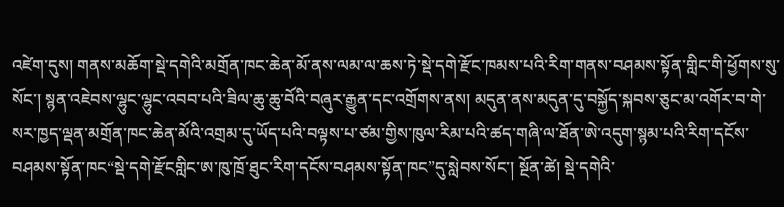འཛེག་དུས། གནས་མཆོག་སྡེ་དགེའི་མགྲོན་ཁང་ཆེན་མོ་ནས་ལམ་ལ་ཆས་ཏེ་སྡེ་དགེ་རྫོང་ཁམས་པའི་རིག་གནས་བཤམས་སྟོན་གླིང་གི་ཕྱོགས་སུ་སོང་། སྙན་འཇེབས་ལྷུང་ལྷུང་འབབ་པའི་ཟིལ་ཆུ་ཆུ་བོའི་བཞུར་རྒྱུན་དང་འགྲོགས་ནས། མདུན་ནས་མདུན་དུ་བསྐྱོད་སྐབས་ཅུང་མ་འགོར་བ་གེ་སར་ཁྱད་ལྡན་མགྲོན་ཁང་ཆེན་མོའི་འགྲམ་དུ་ཡོད་པའི་བལྟས་པ་ཙམ་གྱིས་ཁུལ་རིམ་པའི་ཚད་གཞི་ལ་ཐོན་ཨེ་འདུག་སྙམ་པའི་རིག་དངོས་བཤམས་སྟོན་ཁང“སྡེ་དགེ་རྫོངགླིང་ཨ་ཁུ་ཁྲོ་ཐུང་རིག་དངོས་བཤམས་སྟོན་ཁང”དུ་སླེབས་སོང་། སྔོན་ཚེ། སྡེ་དགེའི་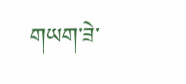གཡག་ཟེ་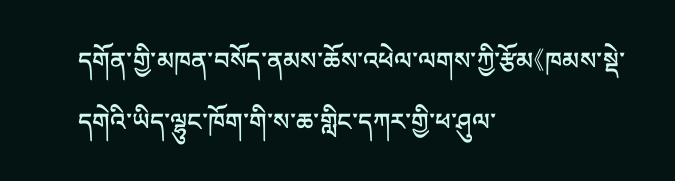དགོན་གྱི་མཁན་བསོད་ནམས་ཆོས་འཕེལ་ལགས་ཀྱི་རྩོམ《ཁམས་སྡེ་དགེའི་ཡིད་ལྷུང་ཁོག་གི་ས་ཆ་གླིང་དཀར་གྱི་ཕ་ཤུལ་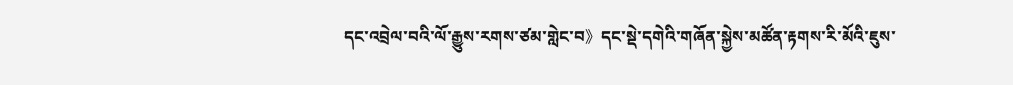དང་འབྲེལ་བའི་ལོ་རྒྱུས་རགས་ཙམ་གླེང་བ》དང་སྡེ་དགེའི་གཞོན་སྐྱེས་མཚོན་རྟགས་རི་མོའི་ཇུས་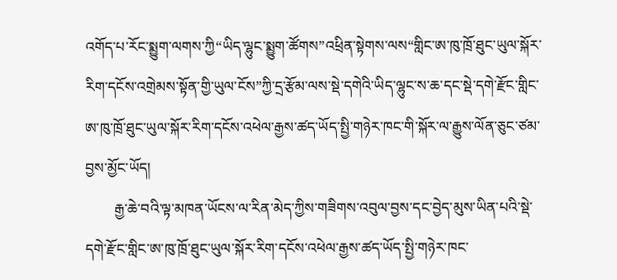འགོད་པ་རོང་སྨྱུག་ལགས་ཀྱི“ཡིད་ལྷུང་སྨྱུག་ཚོགས”འཕྲིན་སྟེགས་ལས“གླིང་ཨ་ཁུ་ཁྲོ་ཐུང་ཡུལ་སྐོར་རིག་དངོས་འགྲེམས་སྟོན་གྱི་ཡུལ་ངོས”ཀྱི་དྲ་རྩོམ་ལས་སྡེ་དགེའི་ཡིད་ལྷུང་ས་ཆ་དང་སྡེ་དགེ་རྫོང་གླིང་ཨ་ཁུ་ཁྲོ་ཐུང་ཡུལ་སྐོར་རིག་དངོས་འཕེལ་རྒྱས་ཚད་ཡོད་སྤྱི་གཉེར་ཁང་གི་སྐོར་ལ་རྒྱུས་ལོན་ཅུང་ཙམ་བྱས་མྱོང་ཡོད།
        རྒྱ་ཆེ་བའི་ལྟ་མཁན་ཡོངས་ལ་རིན་མེད་ཀྱིས་གཟིགས་འབུལ་བྱས་དང་བྱེད་མུས་ཡིན་པའི་སྡེ་དགེ་རྫོང་གླིང་ཨ་ཁུ་ཁྲོ་ཐུང་ཡུལ་སྐོར་རིག་དངོས་འཕེལ་རྒྱས་ཚད་ཡོད་སྤྱི་གཉེར་ཁང་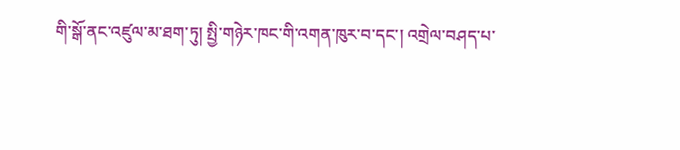གི་སྒོ་ནང་འཛུལ་མ་ཐག་ཏུ། སྤྱི་གཉེར་ཁང་གི་འགན་ཁུར་བ་དང་། འགྲེལ་བཤད་པ་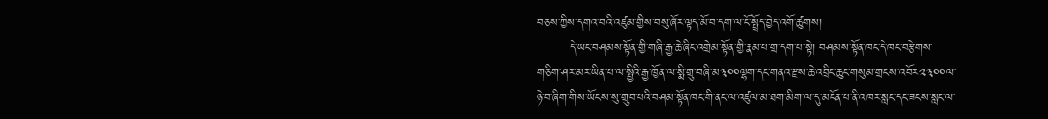བཅས་ཀྱིས་དགའ་བའི་འཛུམ་གྱིས་བསུ་ཞོར་ལྟད་མོ་བ་དག་ལ་ངོ་སྤྲོད་བྱེད་འགོ་ཚུགས།
        དེ་ཡང་བཤམས་སྟོན་གྱི་གཞི་རྒྱ་ཆེ་ཞིང་འགྲེམ་སྟོན་གྱི་རྣམ་པ་གྲ་དག་པ་སྟེ། བཤམས་སྟོན་ཁང་དེ་ཁང་བརྩེགས་གཅིག་ཤར་མར་ཡིན་པ་ལ་སྤྱིའི་རྒྱ་ཁྱོན་ལ་སྨི་གྲུ་བཞི་མ༣༠༠ལྷག་དང་གནའ་རྫས་ཆེ་འབྲིང་ཆུང་གསུམ་གྲངས་འབོར༢༣༠༠ལ་ཉེ་བ་ཞིག་གིས་ཡོངས་སུ་གྲུབ་པའི་བཤམ་སྟོན་ཁང་གི་ནང་ལ་འཛུལ་མ་ཐག་མིག་ལ་དུ་མངོན་པ་ནི་འཁར་སླང་དང་ཟངས་སླང་ལ་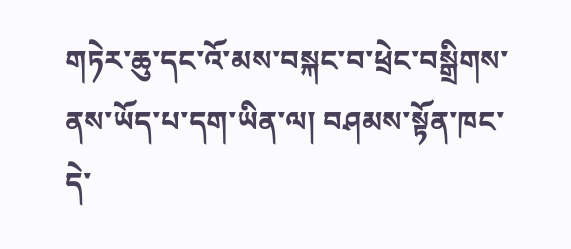གཏེར་ཆུ་དང་འོ་མས་བསྐང་བ་ཕྲེང་བསྒྲིགས་ནས་ཡོད་པ་དག་ཡིན་ལ། བཤམས་སྟོན་ཁང་དེ་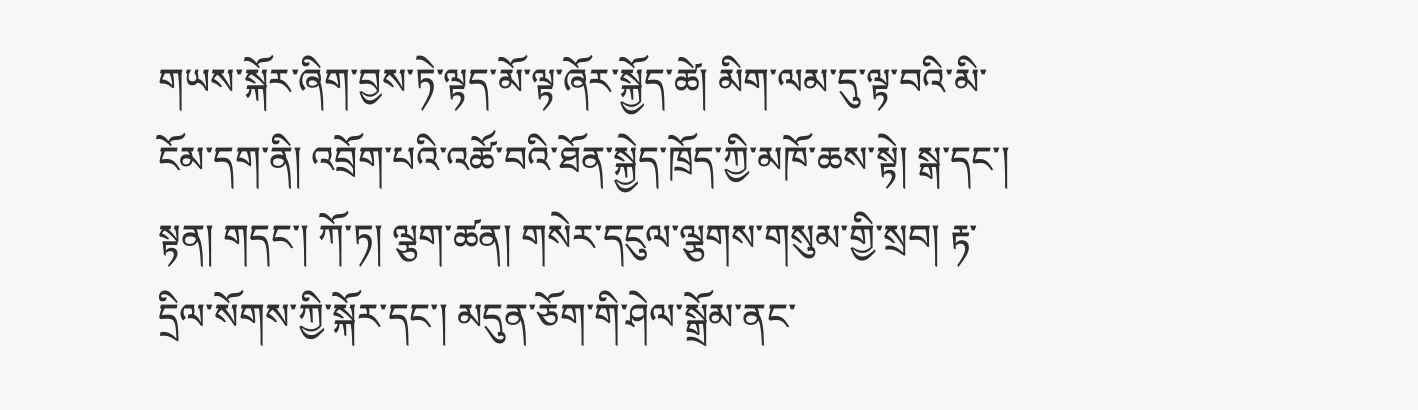གཡས་སྐོར་ཞིག་བྱས་ཏེ་ལྟད་མོ་ལྟ་ཞོར་སྐྱོད་ཚེ། མིག་ལམ་དུ་ལྟ་བའི་མི་ངོམ་དག་ནི། འབྲོག་པའི་འཚོ་བའི་ཐོན་སྐྱེད་ཁྲོད་ཀྱི་མཁོ་ཆས་སྟེ། སྒ་དང་། སྟན། གདང་། ཀོ་ཏ། ལྕག་ཚན། གསེར་དངུལ་ལྕགས་གསུམ་གྱི་སྲབ། རྟ་དྲིལ་སོགས་ཀྱི་སྐོར་དང་། མདུན་ཅོག་གི་ཤེལ་སྒྲོམ་ནང་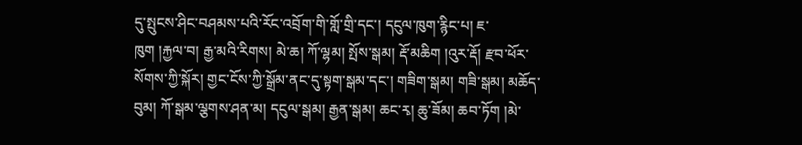དུ་སྤུངས་ཤིང་བཤམས་པའི་རོང་འབྲོག་གི་གློ་གྲི་དང་། དངུལ་ཁུག་རྙིང་པ། ཇ་ཁུག །རྐྱལ་བ། རྒྱ་མའི་རིགས། མེ་ཆ། ཀོ་ལྷམ། སྤོས་སྒམ། རྡོ་མཆིག །འུར་རྡོ། རྫབ་ཕོར་སོགས་ཀྱི་སྐོར། གྱང་ངོས་ཀྱི་སྒྲོམ་ནང་དུ་སྟག་སྒམ་དང་། གཟིག་སྒམ། གཟི་སྒམ། མཆོད་བུམ། ཀོ་སྒམ་ལྕགས་ཤན་མ། དངུལ་སྒམ། རྒྱན་སྒམ། ཆང་རྭ། ཆུ་ཟོམ། ཆབ་ཏོག །མེ་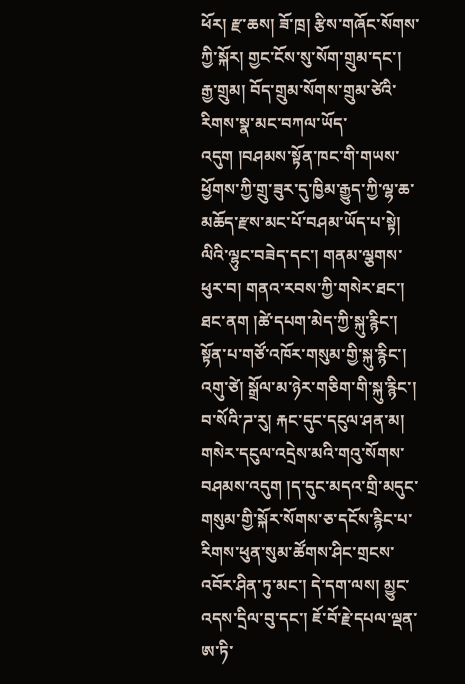ཕོར། རྫ་ཆས། ཟོ་ཁྲ། རྩིས་གཞོང་སོགས་ཀྱི་སྐོར། གྱང་ངོས་སུ་སོག་གྲུམ་དང་། རྒྱ་གྲུམ། བོད་གྲུམ་སོགས་གྲུམ་ཙེའི་རིགས་སྣ་མང་བཀལ་ཡོད་འདུག །བཤམས་སྟོན་ཁང་གི་གཡས་ཕྱོགས་ཀྱི་གྲུ་ཟུར་དུ་ཁྱིམ་རྒྱུད་ཀྱི་ལྷ་ཆ་མཆོད་རྫས་མང་པོ་བཤམ་ཡོད་པ་སྟེ། ལིའི་ལྷུང་བཟེད་དང་། གནམ་ལྕགས་ཕུར་བ། གནའ་རབས་ཀྱི་གསེར་ཐང་། ཐང་ནག །ཚེ་དཔག་མེད་ཀྱི་སྐུ་རྙིང་། སྟོན་པ་གཙོ་འཁོར་གསུམ་གྱི་སྐུ་རྙིང་། འགུ་ཙེ། སྒྲོལ་མ་ཉེར་གཅིག་གི་སྐུ་རྙིང་། བ་སོའི་ཌ་རུ། རྐང་དུང་དངུལ་ཤན་མ། གསེར་དངུལ་འདྲེས་མའི་གའུ་སོགས་བཤམས་འདུག །ད་དུང་མདའ་གྲི་མདུང་གསུམ་གྱི་སྐོར་སོགས་ཅ་དངོས་རྙིང་པ་རིགས་ཕུན་སུམ་ཚོགས་ཤིང་གྲངས་འབོར་ཤིན་ཏུ་མང་། དེ་དག་ལས། མྱུང་འདས་དྲིལ་བུ་དང་། ཇོ་བོ་རྗེ་དཔལ་ལྡན་ཨ་ཏི་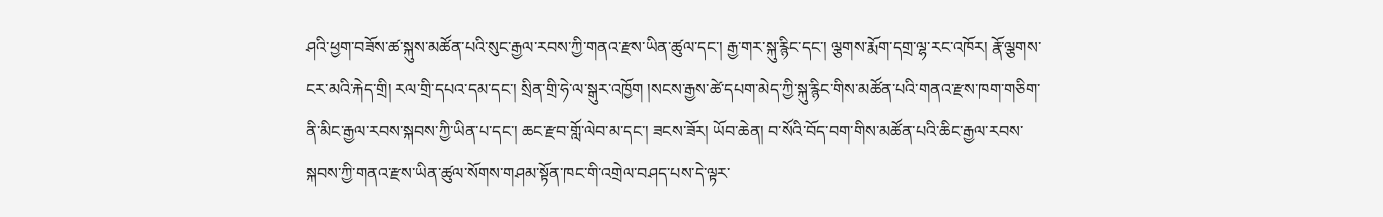ཤའི་ཕྱག་བཟོས་ཚ་སྐུས་མཚོན་པའི་སུང་རྒྱལ་རབས་ཀྱི་གནའ་རྫས་ཡིན་ཚུལ་དང་། རྒྱ་གར་སྐུ་རྙིང་དང་། ལྕགས་རྨོག་དགྲ་ལྷ་རང་འཁོར། རྣོ་ལྕགས་ངར་མའི་རྐེད་གྲི། རལ་གྲི་དཔའ་དམ་དང་། སྲིན་གྲི་ཧེ་ལ་སྒུར་འཁྱོག །སངས་རྒྱས་ཚེ་དཔག་མེད་ཀྱི་སྐུ་རྙིང་གིས་མཚོན་པའི་གནའ་རྫས་ཁག་གཅིག་ནི་མིང་རྒྱལ་རབས་སྐབས་ཀྱི་ཡིན་པ་དང་། ཆང་རྫབ་གློ་ལེབ་མ་དང་། ཟངས་ཟོར། ཡོབ་ཆེན། བ་སོའི་བོད་བག་གིས་མཚོན་པའི་ཆིང་རྒྱལ་རབས་སྐབས་ཀྱི་གནའ་རྫས་ཡིན་ཚུལ་སོགས་གཤམ་སྟོན་ཁང་གི་འགྲེལ་བཤད་པས་དེ་ལྟར་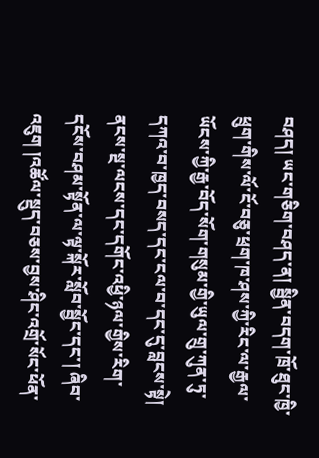བཤད། ཡང་གཅིག་བཤད་ན། སྦྱིན་བདག་ཁྲོ་ཐུང་ཁྱི་ཕྲུག་གིས་ལོ་ངོ་བཅུ་ཕྲག་ཁ་ཤས་ཀྱི་རིང་ལ་རྒྱལ་ཡོངས་ཀྱི་རྒྱ་བོད་སོག་གསུམ་གྱི་ཡུལ་གྲུ་ཀུན་ཏུ་དཀའ་བ་ཁྱད་བསད་དང་ངལ་བ་དང་དུ་བླངས་སྟེ། ནངས་སྔ་ལངས་དང་དགོང་འཕྱི་ཉལ་གྱིས་རིག་དངོས་བཤམ་སྟོན་ལ་ལྟ་སྐོར་སློབ་སྦྱོང་དང་། ཞིབ་འཇུག །འཚོལ་སྡུད་བཅས་བྱས་ཤིང་འགྲོ་སོང་ཕོན་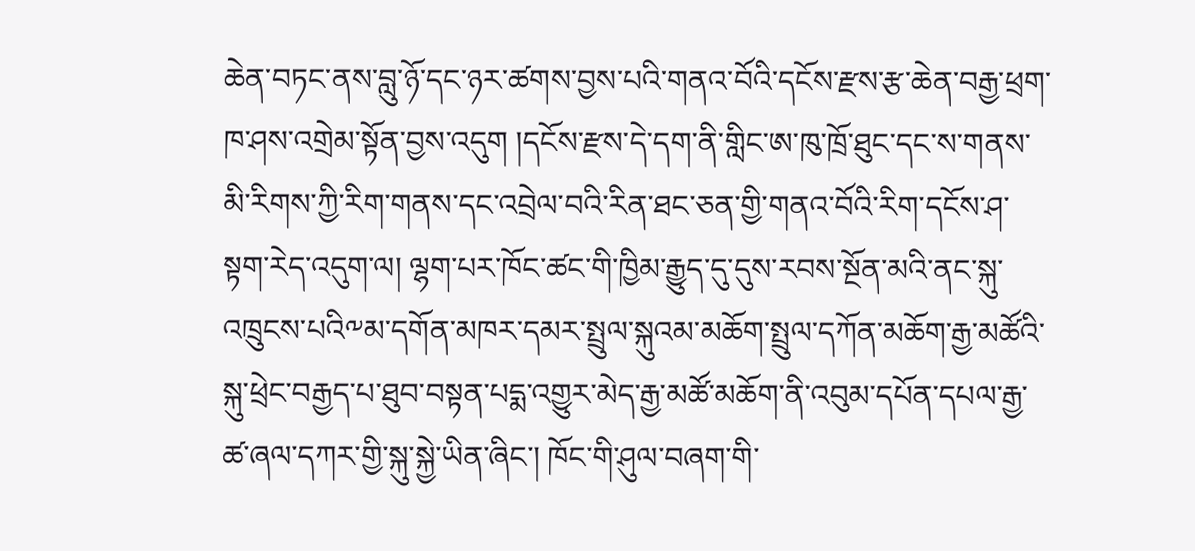ཆེན་བཏང་ནས་བླུ་ཉོ་དང་ཉར་ཚགས་བྱས་པའི་གནའ་བོའི་དངོས་རྫས་རྩ་ཆེན་བརྒྱ་ཕྲག་ཁ་ཤས་འགྲེམ་སྟོན་བྱས་འདུག །དངོས་རྫས་དེ་དག་ནི་གླིང་ཨ་ཁུ་ཁྲོ་ཐུང་དང་ས་གནས་མི་རིགས་ཀྱི་རིག་གནས་དང་འབྲེལ་བའི་རིན་ཐང་ཅན་གྱི་གནའ་བོའི་རིག་དངོས་ཤ་སྟག་རེད་འདུག་ལ། ལྷག་པར་ཁོང་ཚང་གི་ཁྱིམ་རྒྱུད་དུ་དུས་རབས་སྔོན་མའི་ནང་སྐུ་འཁྲུངས་པའི༸མ་དགོན་མཁར་དམར་སྤྲུལ་སྐུའམ་མཆོག་སྤྲུལ་དཀོན་མཆོག་རྒྱ་མཚོའི་སྐུ་ཕྲེང་བརྒྱད་པ་ཐུབ་བསྟན་པདྨ་འགྱུར་མེད་རྒྱ་མཚོ་མཆོག་ནི་འབུམ་དཔོན་དཔལ་རྒྱ་ཚ་ཞལ་དཀར་གྱི་སྐུ་སྐྱེ་ཡིན་ཞིང་། ཁོང་གི་ཤུལ་བཞག་གི་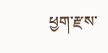ཕྱག་རྫས་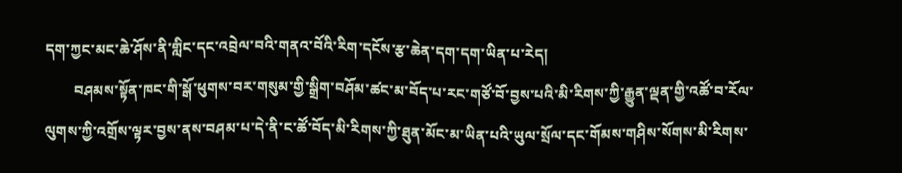དག་ཀྱང་མང་ཆེ་ཤོས་ནི་གླིང་དང་འབྲེལ་བའི་གནའ་བོའི་རིག་དངོས་རྩ་ཆེན་དག་དག་ཡིན་པ་རེད།
        བཤམས་སྟོན་ཁང་གི་སྒོ་ཕུགས་བར་གསུམ་གྱི་སྒྲིག་བཤོམ་ཚང་མ་བོད་པ་རང་གཙོ་བོ་བྱས་པའི་མི་རིགས་ཀྱི་རྒྱུན་ལྡན་གྱི་འཚོ་བ་རོལ་ལུགས་ཀྱི་འགྲོས་ལྟར་བྱས་ནས་བཤམ་པ་དེ་ནི་ང་ཚོ་བོད་མི་རིགས་ཀྱི་ཐུན་མོང་མ་ཡིན་པའི་ཡུལ་སྲོལ་དང་གོམས་གཤིས་སོགས་མི་རིགས་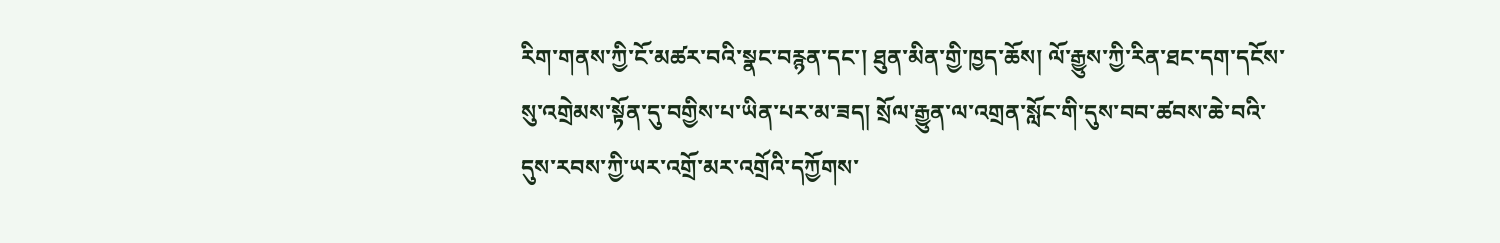རིག་གནས་ཀྱི་ངོ་མཚར་བའི་སྣང་བརྙན་དང་། ཐུན་མིན་གྱི་ཁྱད་ཆོས། ལོ་རྒྱུས་ཀྱི་རིན་ཐང་དག་དངོས་སུ་འགྲེམས་སྟོན་དུ་བགྱིས་པ་ཡིན་པར་མ་ཟད། སྲོལ་རྒྱུན་ལ་འགྲན་སློང་གི་དུས་བབ་ཚབས་ཆེ་བའི་དུས་རབས་ཀྱི་ཡར་འགྲོ་མར་འགྲོའི་དཀྱོགས་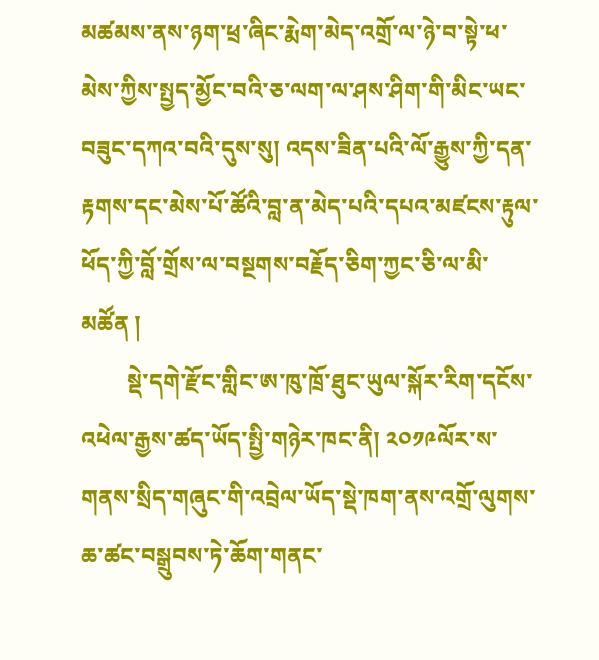མཚམས་ནས་ཉག་ཕྲ་ཞིང་རྨེག་མེད་འགྲོ་ལ་ཉེ་བ་སྟེ་ཕ་མེས་ཀྱིས་སྤྱད་མྱོང་བའི་ཅ་ལག་ལ་ཤས་ཤིག་གི་མིང་ཡང་བཟུང་དཀའ་བའི་དུས་སུ། འདས་ཟིན་པའི་ལོ་རྒྱུས་ཀྱི་དན་རྟགས་དང་མེས་པོ་ཚོའི་བླ་ན་མེད་པའི་དཔའ་མཛངས་རྟུལ་ཕོད་ཀྱི་བློ་གྲོས་ལ་བསྔགས་བརྗོད་ཅིག་ཀྱང་ཅི་ལ་མི་མཚོན །
        སྡེ་དགེ་རྫོང་གླིང་ཨ་ཁུ་ཁྲོ་ཐུང་ཡུལ་སྐོར་རིག་དངོས་འཕེལ་རྒྱས་ཚད་ཡོད་སྤྱི་གཉེར་ཁང་ནི། ༢༠༡༩ལོར་ས་གནས་སྲིད་གཞུང་གི་འབྲེལ་ཡོད་སྡེ་ཁག་ནས་འགྲོ་ལུགས་ཆ་ཚང་བསྒྲུབས་ཏེ་ཆོག་གནང་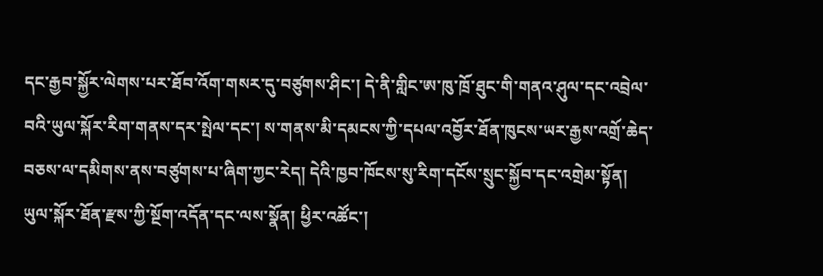དང་རྒྱབ་སྐྱོར་ལེགས་པར་ཐོབ་འོག་གསར་དུ་བཙུགས་ཤིང་། དེ་ནི་གླིང་ཨ་ཁུ་ཁྲོ་ཐུང་གི་གནའ་ཤུལ་དང་འབྲེལ་བའི་ཡུལ་སྐོར་རིག་གནས་དར་སྤེལ་དང་། ས་གནས་མི་དམངས་ཀྱི་དཔལ་འབྱོར་ཐོན་ཁུངས་ཡར་རྒྱས་འགྲོ་ཆེད་བཅས་ལ་དམིགས་ནས་བཙུགས་པ་ཞིག་ཀྱང་རེད། དེའི་ཁྱབ་ཁོངས་སུ་རིག་དངོས་སྲུང་སྐྱོབ་དང་འགྲེམ་སྟོན། ཡུལ་སྐོར་ཐོན་རྫས་ཀྱི་སྔོག་འདོན་དང་ལས་སྣོན། ཕྱིར་འཚོང་།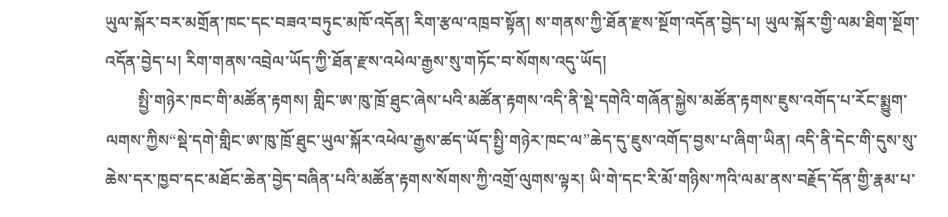ཡུལ་སྐོར་བར་མགྲོན་ཁང་དང་བཟའ་བཏུང་མཁོ་འདོན། རིག་རྩལ་འཁྲབ་སྟོན། ས་གནས་ཀྱི་ཐོན་རྫས་སྔོག་འདོན་བྱེད་པ། ཡུལ་སྐོར་གྱི་ལམ་ཐིག་སྔོག་འདོན་བྱེད་པ། རིག་གནས་འབྲེལ་ཡོད་ཀྱི་ཐོན་རྫས་འཕེལ་རྒྱས་སུ་གཏོང་བ་སོགས་འདུ་ཡོད།
        སྤྱི་གཉེར་ཁང་གི་མཚོན་རྟགས། གླིང་ཨ་ཁུ་ཁྲོ་ཐུང་ཞེས་པའི་མཚོན་རྟགས་འདི་ནི་སྡེ་དགེའི་གཞོན་སྐྱེས་མཚོན་རྟགས་ཇུས་འགོད་པ་རོང་སྨྱུག་ལགས་ཀྱིས“སྡེ་དགེ་གླིང་ཨ་ཁུ་ཁྲོ་ཐུང་ཡུལ་སྐོར་འཕེལ་རྒྱས་ཚད་ཡོད་སྤྱི་གཉེར་ཁང་ལ”ཆེད་དུ་ཇུས་འགོད་བྱས་པ་ཞིག་ཡིན། འདི་ནི་དེང་གི་དུས་སུ་ཆེས་དར་ཁྱབ་དང་མཐོང་ཆེན་བྱེད་བཞིན་པའི་མཚོན་རྟགས་སོགས་ཀྱི་འགྲོ་ལུགས་ལྟར། ཡི་གེ་དང་རི་མོ་གཉིས་ཀའི་ལམ་ནས་བརྗོད་དོན་གྱི་རྣམ་པ་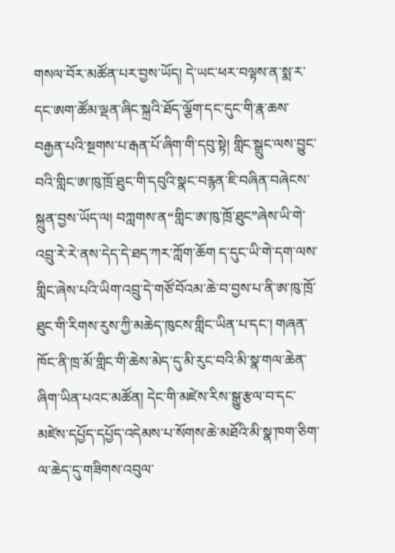གསལ་བོར་མཚོན་པར་བྱས་ཡོད། དེ་ཡང་ཕར་བལྟས་ན་སྨ་ར་དང་ཨག་ཚོམ་ལྡན་ཞིང་སྐྲའི་ཐོད་ལྕོག་དང་དུང་གི་རྣ་ཆས་བརྒྱན་པའི་སྔགས་པ་རྒན་པོ་ཞིག་གི་དབུ་སྟེ། གླིང་སྒྲུང་ལས་བྱུང་བའི་གླིང་ཨ་ཁུ་ཁྲོ་ཐུང་གི་དབུའི་སྣང་བརྙན་ཇི་བཞིན་བཞེངས་སྐྲུན་བྱས་ཡོད་ལ། བཀླགས་ན“གླིང་ཨ་ཁུ་ཁྲོ་ཐུང”ཞེས་ཡི་གེ་འབྲུ་རེ་རེ་ནས་དེད་དེ་ཐད་ཀར་ཀློག་ཆོག ད་དུང་ཡི་གེ་དག་ལས་གླིང་ཞེས་པའི་ཡིག་འབྲུ་དེ་གཙོ་བོའམ་ཆེ་བ་བྱས་པ་ནི་ཨ་ཁུ་ཁྲོ་ཐུང་གི་རིགས་རུས་ཀྱི་མཆེད་ཁུངས་གླིང་ཡིན་པ་དང་། གཞན་ཁོང་ནི་ཁྲ་མོ་གླིང་གི་ཆེས་མེད་དུ་མི་རུང་བའི་མི་སྣ་གལ་ཆེན་ཞིག་ཡིན་པའང་མཚོན། དེང་གི་མཛེས་རིས་སྒྱུ་རྩལ་བ་དང་མཛེས་དཔྱོད་དཔྱོད་འདེམས་པ་སོགས་ཆེ་མཐོའི་མི་སྣ་ཁག་ཅིག་ལ་ཆེད་དུ་གཟིགས་འབུལ་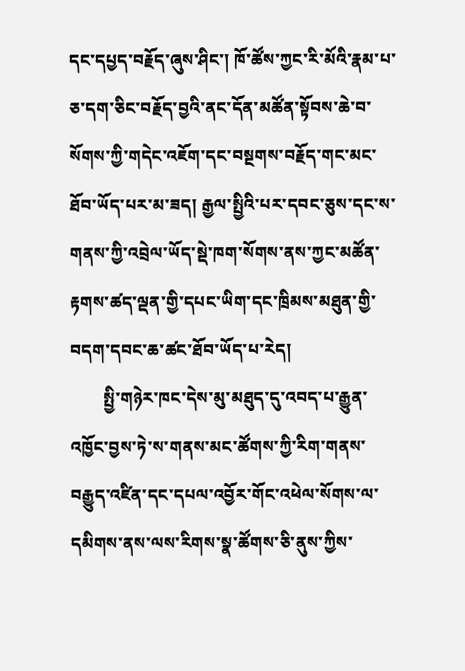དང་དཔྱད་བརྗོད་ཞུས་ཤིང་། ཁོ་ཚོས་ཀྱང་རི་མོའི་རྣམ་པ་ཅ་དག་ཅིང་བརྗོད་བྱའི་ནང་དོན་མཚོན་སྟོབས་ཆེ་བ་སོགས་ཀྱི་གདེང་འཇོག་དང་བསྔགས་བརྗོད་གང་མང་ཐོབ་ཡོད་པར་མ་ཟད། རྒྱལ་སྤྱིའི་པར་དབང་ཅུས་དང་ས་གནས་ཀྱི་འབྲེལ་ཡོད་སྡེ་ཁག་སོགས་ནས་ཀྱང་མཚོན་རྟགས་ཚད་ལྡན་གྱི་དཔང་ཡིག་དང་ཁྲིམས་མཐུན་གྱི་བདག་དབང་ཆ་ཚང་ཐོབ་ཡོད་པ་རེད།
        སྤྱི་གཉེར་ཁང་དེས་མུ་མཐུད་དུ་འབད་པ་རྒྱུན་འཁྱོང་བྱས་ཏེ་ས་གནས་མང་ཚོགས་ཀྱི་རིག་གནས་བརྒྱུད་འཛིན་དང་དཔལ་འབྱོར་གོང་འཕེལ་སོགས་ལ་དམིགས་ནས་ལས་རིགས་སྣ་ཚོགས་ཅི་ནུས་ཀྱིས་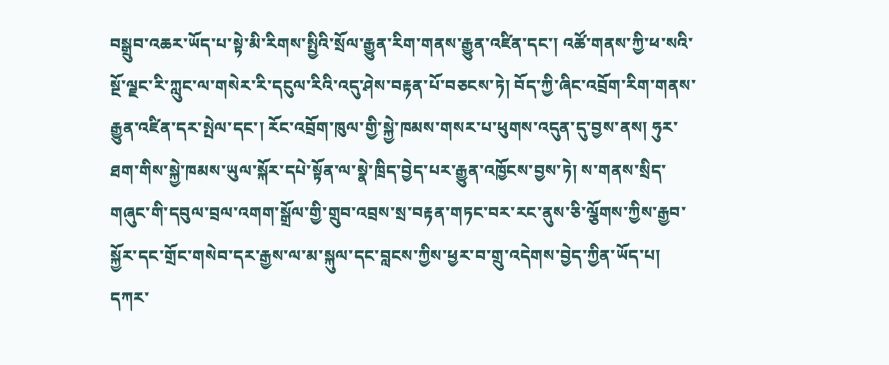བསྒྲུབ་འཆར་ཡོད་པ་སྟེ་མི་རིགས་སྤྱིའི་སྲོལ་རྒྱུན་རིག་གནས་རྒྱུན་འཛིན་དང་། འཚོ་གནས་ཀྱི་ཕ་སའི་སྔོ་ལྗང་རི་ཀླུང་ལ་གསེར་རི་དངུལ་རིའི་འདུ་ཤེས་བརྟན་པོ་བཅངས་ཏེ། བོད་ཀྱི་ཞིང་འབྲོག་རིག་གནས་རྒྱུན་འཛིན་དར་སྤེལ་དང་། རོང་འབྲོག་ཁུལ་གྱི་སྐྱེ་ཁམས་གསར་པ་ཕུགས་འདུན་དུ་བྱས་ནས། ཧུར་ཐག་གིས་སྐྱེ་ཁམས་ཡུལ་སྐོར་དཔེ་སྟོན་ལ་སྣེ་ཁྲིད་བྱེད་པར་རྒྱུན་འཁྱོངས་བྱས་ཏེ། ས་གནས་སྲིད་གཞུང་གི་དབུལ་བྲལ་འགག་སྒྲོལ་གྱི་གྲུབ་འབྲས་སྲ་བརྟན་གཏང་བར་རང་ནུས་ཅི་ལྕོགས་ཀྱིས་རྒྱབ་སྐྱོར་དང་གྲོང་གསེབ་དར་རྒྱས་ལ་མ་སྐུལ་དང་བླངས་ཀྱིས་ཕྱར་བ་གྲུ་འདེགས་བྱེད་ཀྱིན་ཡོད་པ། དཀར་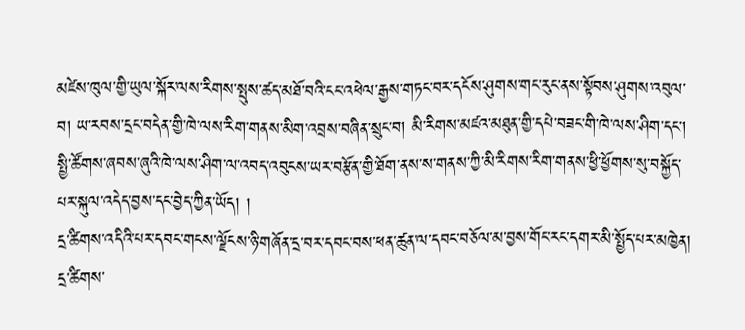མཛེས་ཁུལ་གྱི་ཡུལ་སྐོར་ལས་རིགས་སྤུས་ཚད་མཐོ་བའི་ངང་འཕེལ་རྒྱས་གཏང་བར་དངོས་ཤུགས་གང་རུང་ནས་སྟོབས་ཤུགས་འབུལ་བ། ཡ་རབས་དྲང་བདེན་གྱི་ཁེ་ལས་རིག་གནས་མིག་འབྲས་བཞིན་སྲུང་བ། མི་རིགས་མཛའ་མཐུན་གྱི་དཔེ་བཟང་གི་ཁེ་ལས་ཤིག་དང་། སྤྱི་ཚོགས་ཞབས་ཞུའི་ཁེ་ལས་ཤིག་ལ་འབད་འབུངས་ཡར་བརྩོན་གྱི་ཐོག་ནས་ས་གནས་ཀྱི་མི་རིགས་རིག་གནས་ཕྱི་ཕྱོགས་སུ་བསྐྱོད་པར་སྐུལ་འདེད་བྱས་དང་བྱེད་ཀྱིན་ཡོད། །
དྲ་ཚིགས་འདིའི་པར་དབང་གངས་ལྗོངས་ཉི་གཞོན་དྲ་བར་དབང་བས་ཕན་ཚུན་ལ་དབང་བཅོལ་མ་བྱས་གོང་རང་དགར་མི་སྤྱོད་པར་མཁྱེན།
དྲ་ཚིགས་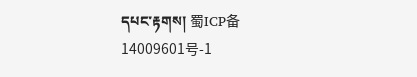དཔང་རྟགས། 蜀ICP备14009601号-1